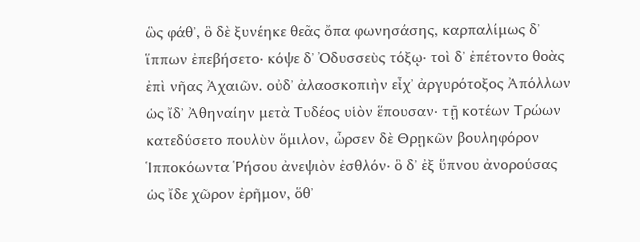ὣς φάθʼ, ὃ δὲ ξυνέηκε θεᾶς ὄπα φωνησάσης, καρπαλίμως δʼ ἵππων ἐπεβήσετο· κόψε δʼ Ὀδυσσεὺς τόξῳ· τοὶ δʼ ἐπέτοντο θοὰς ἐπὶ νῆας Ἀχαιῶν. οὐδʼ ἀλαοσκοπιὴν εἶχʼ ἀργυρότοξος Ἀπόλλων ὡς ἴδʼ Ἀθηναίην μετὰ Τυδέος υἱὸν ἕπουσαν· τῇ κοτέων Τρώων κατεδύσετο πουλὺν ὅμιλον, ὦρσεν δὲ Θρῃκῶν βουληφόρον Ἱπποκόωντα Ῥήσου ἀνεψιὸν ἐσθλόν· ὃ δʼ ἐξ ὕπνου ἀνορούσας ὡς ἴδε χῶρον ἐρῆμον, ὅθʼ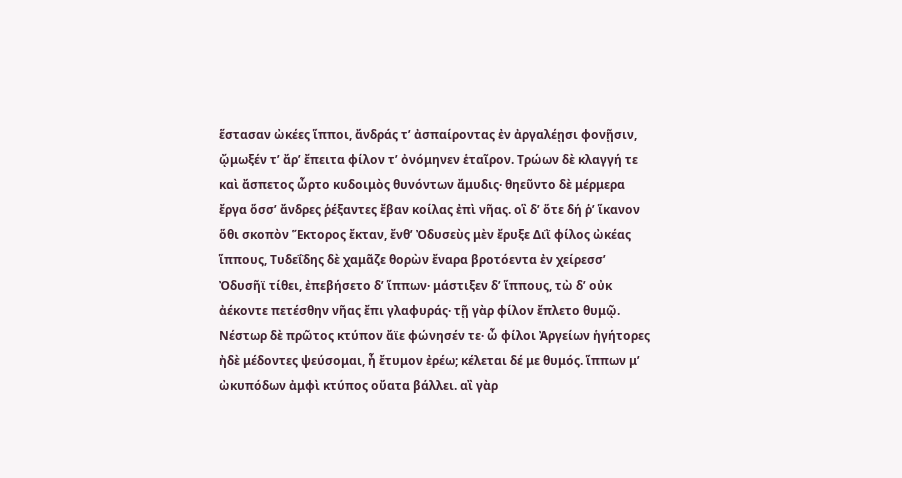ἕστασαν ὠκέες ἵπποι, ἄνδράς τʼ ἀσπαίροντας ἐν ἀργαλέῃσι φονῇσιν, ᾤμωξέν τʼ ἄρʼ ἔπειτα φίλον τʼ ὀνόμηνεν ἑταῖρον. Τρώων δὲ κλαγγή τε καὶ ἄσπετος ὦρτο κυδοιμὸς θυνόντων ἄμυδις· θηεῦντο δὲ μέρμερα ἔργα ὅσσʼ ἄνδρες ῥέξαντες ἔβαν κοίλας ἐπὶ νῆας. οἳ δʼ ὅτε δή ῥʼ ἵκανον ὅθι σκοπὸν Ἕκτορος ἔκταν, ἔνθʼ Ὀδυσεὺς μὲν ἔρυξε Διῒ φίλος ὠκέας ἵππους, Τυδεΐδης δὲ χαμᾶζε θορὼν ἔναρα βροτόεντα ἐν χείρεσσʼ Ὀδυσῆϊ τίθει, ἐπεβήσετο δʼ ἵππων· μάστιξεν δʼ ἵππους, τὼ δʼ οὐκ ἀέκοντε πετέσθην νῆας ἔπι γλαφυράς· τῇ γὰρ φίλον ἔπλετο θυμῷ. Νέστωρ δὲ πρῶτος κτύπον ἄϊε φώνησέν τε· ὦ φίλοι Ἀργείων ἡγήτορες ἠδὲ μέδοντες ψεύσομαι, ἦ ἔτυμον ἐρέω; κέλεται δέ με θυμός. ἵππων μʼ ὠκυπόδων ἀμφὶ κτύπος οὔατα βάλλει. αἲ γὰρ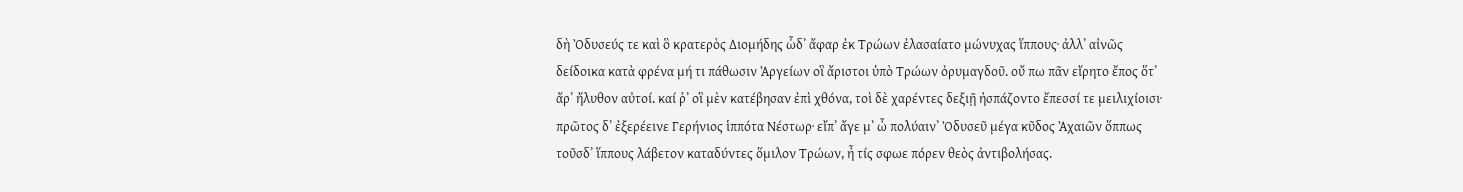δὴ Ὀδυσεύς τε καὶ ὃ κρατερὸς Διομήδης ὧδʼ ἄφαρ ἐκ Τρώων ἐλασαίατο μώνυχας ἵππους· ἀλλʼ αἰνῶς δείδοικα κατὰ φρένα μή τι πάθωσιν Ἀργείων οἳ ἄριστοι ὑπὸ Τρώων ὀρυμαγδοῦ. οὔ πω πᾶν εἴρητο ἔπος ὅτʼ ἄρʼ ἤλυθον αὐτοί. καί ῥʼ οἳ μὲν κατέβησαν ἐπὶ χθόνα, τοὶ δὲ χαρέντες δεξιῇ ἠσπάζοντο ἔπεσσί τε μειλιχίοισι· πρῶτος δʼ ἐξερέεινε Γερήνιος ἱππότα Νέστωρ· εἴπʼ ἄγε μʼ ὦ πολύαινʼ Ὀδυσεῦ μέγα κῦδος Ἀχαιῶν ὅππως τοῦσδʼ ἵππους λάβετον καταδύντες ὅμιλον Τρώων, ἦ τίς σφωε πόρεν θεὸς ἀντιβολήσας.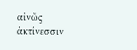αἰνῶς ἀκτίνεσσιν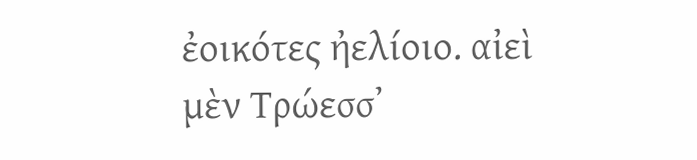ἐοικότες ἠελίοιο. αἰεὶ μὲν Τρώεσσʼ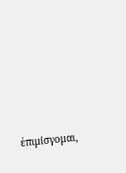ἐπιμίσγομαι,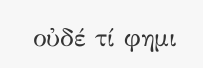οὐδέ τί φημι